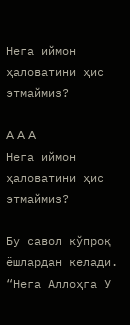Нега иймон ҳаловатини ҳис этмаймиз?

A A A
Нега иймон ҳаловатини ҳис этмаймиз?

Бу савол кўпроқ ёшлардан келади. “Нега Аллоҳга У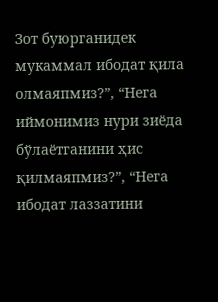Зот буюрганидек мукаммал ибодат қила олмаяпмиз?”, “Нега иймонимиз нури зиёда бўлаётганини ҳис қилмаяпмиз?”, “Нега ибодат лаззатини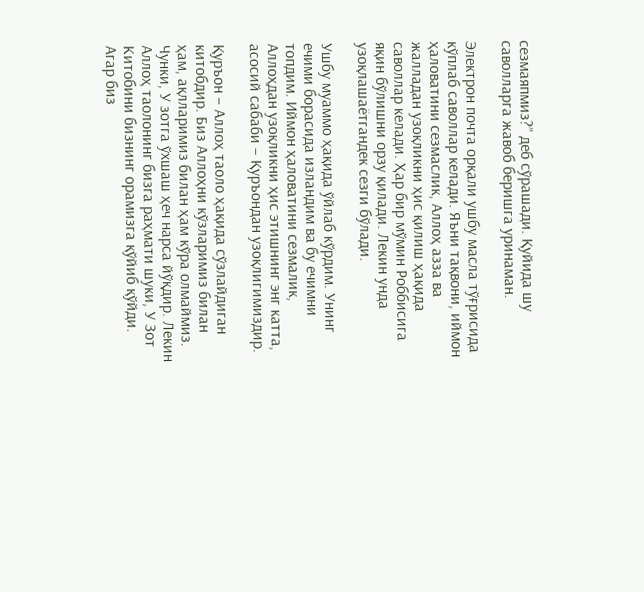сезмаяпмиз?” деб сўрашади. Қуйида шу саволларга жавоб беришга уринаман.

Электрон почта орқали ушбу масла тўғрисида кўплаб саволлар келади. Яъни тақвони, иймон ҳаловатини сезмаслик, Аллоҳ азза ва жалладан узоқликни ҳис қилиш ҳақида саволлар келади. Ҳар бир мўмин Роббисига яқин бўлишни орзу қилади. Лекин унда узоқлашаётгандек сезги бўлади.

Ушбу муаммо ҳақида ўйлаб кўрдим. Унинг ечими борасида изландим ва бу ечимни топдим. Иймон ҳаловатини сезмалик, Аллоҳдан узоқликни ҳис этишнинг энг катта, асосий сабаби – Қуръондан узоқлигимиздир.

Қуръон – Аллоҳ таоло ҳақида сўзлайдиган китобдир. Биз Аллоҳни кўзларимиз билан ҳам, ақлларимиз билан ҳам кўра олмаймиз. Чунки, У зотга ўхшаш ҳеч нарса йўқдир. Лекин Аллоҳ таолонинг бизга раҳмати шуки, У Зот Китобини бизнинг орамизга қўйиб қўйди. Агар биз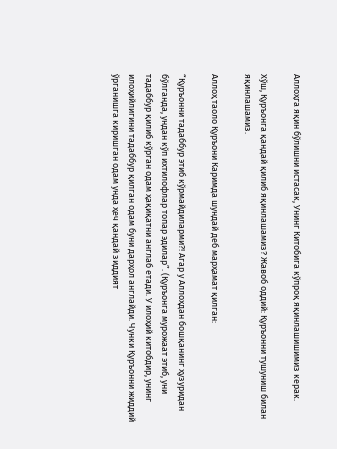Аллоҳга яқин бўлишни истасак, Унинг Китобига кўпроқ яқинлашишимиз керак.

Хўш, Қуръонга қандай қилиб яқинлашамиз? Жавоб оддий: Қуръонни тушуниш билан яқинлашамиз.

Аллоҳ таоло Қуръони Каримда шундай деб марҳамат қилган:

“Қуръонни тадаббур этиб кўрмайдиларми?! Агар у Аллоҳдан бошқанинг ҳузуридан бўлганда, ундан кўп ихтилофлар топар эдилар”. (Қуръонга мурожаат этиб, уни тадаббур қилиб кўрган одам ҳақиқатни англаб етади. У илоҳий китобдир, унинг илоҳийлигини тадаббур қилган одам буни дарҳол англайди. Чунки Қуръонни жиддий ўрганишга киришган одам унда ҳеч қандай зиддият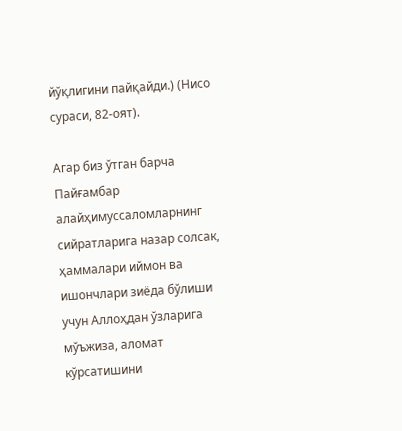йўқлигини пайқайди.) (Нисо сураси, 82-оят).

Агар биз ўтган барча Пайғамбар алайҳимуссаломларнинг сийратларига назар солсак, ҳаммалари иймон ва ишончлари зиёда бўлиши учун Аллоҳдан ўзларига мўъжиза, аломат кўрсатишини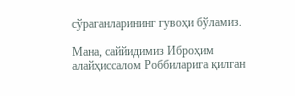сўраганларининг гувоҳи бўламиз.

Мана, саййидимиз Иброҳим алайҳиссалом Роббиларига қилган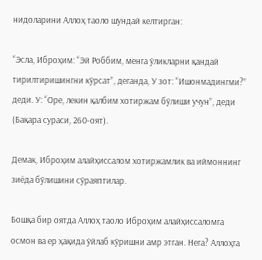нидоларини Аллоҳ таоло шундай келтирган:

“Эсла, Иброҳим: “Эй Роббим, менга ўликларни қандай тирилтиришингни кўрсат”, деганда, У зот: “Ишонмадингми?” деди. У: “Оре, лекин қалбим хотиржам бўлиши учун”, деди (Бақара сураси, 260-оят).

Демак, Иброҳим алайҳиссалом хотиржамлик ва иймоннинг зиёда бўлишини сўраяптилар.

Бошқа бир оятда Аллоҳ таоло Иброҳим алайҳиссаломга осмон ва ер ҳақида ўйлаб кўришни амр этган. Нега? Аллоҳга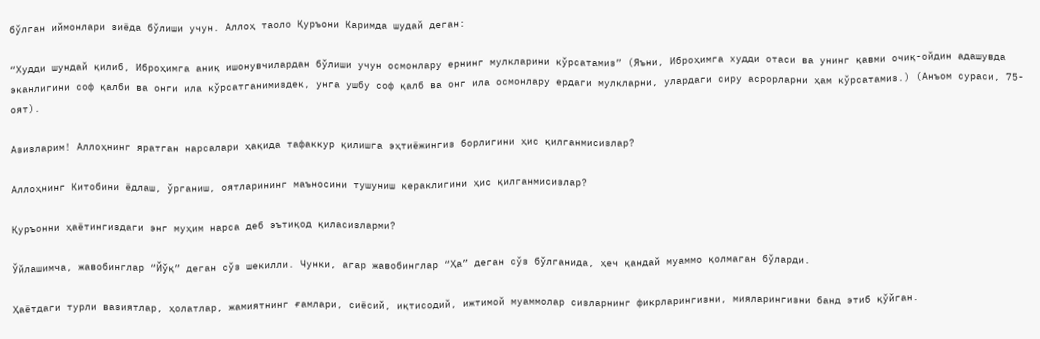бўлган иймонлари зиёда бўлиши учун. Аллоҳ таоло Қуръони Каримда шудай деган:

“Худди шундай қилиб, Иброҳимга аниқ ишонувчилардан бўлиши учун осмонлару ернинг мулкларини кўрсатамиз” (Яъни, Иброҳимга худди отаси ва унинг қавми очиқ-ойдин адашувда эканлигини соф қалби ва онги ила кўрсатганимиздек, унга ушбу соф қалб ва онг ила осмонлару ердаги мулкларни, улардаги сиру асрорларни ҳам кўрсатамиз.) (Анъом сураси, 75-оят).

Азизларим! Аллоҳнинг яратган нарсалари ҳақида тафаккур қилишга эҳтиёжингиз борлигини ҳис қилганмисизлар?

Аллоҳнинг Китобини ёдлаш, ўрганиш, оятларининг маъносини тушуниш кераклигини ҳис қилганмисизлар?

Қуръонни ҳаётингиздаги энг муҳим нарса деб эътиқод қиласизларми?

Ўйлашимча, жавобинглар “Йўқ” деган сўз шекилли. Чунки, агар жавобинглар “Ҳа” деган сўз бўлганида, ҳеч қандай муаммо қолмаган бўларди.

Ҳаётдаги турли вазиятлар, ҳолатлар, жамиятнинг ғамлари, сиёсий, иқтисодий, ижтимой муаммолар сизларнинг фикрларингизни, мияларингизни банд этиб қўйган.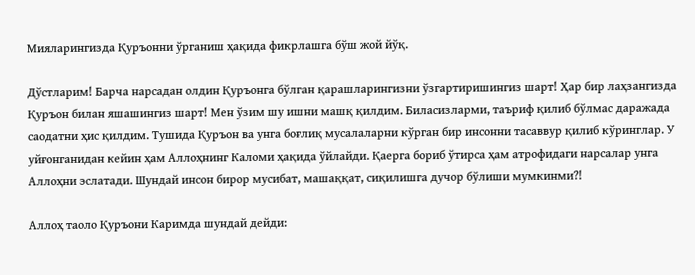Мияларингизда Қуръонни ўрганиш ҳақида фикрлашга бўш жой йўқ.

Дўстларим! Барча нарсадан олдин Қуръонга бўлган қарашларингизни ўзгартиришингиз шарт! Ҳар бир лаҳзангизда Қуръон билан яшашингиз шарт! Мен ўзим шу ишни машқ қилдим. Биласизларми, таъриф қилиб бўлмас даражада саодатни ҳис қилдим. Тушида Қуръон ва унга боғлиқ мусалаларни кўрган бир инсонни тасаввур қилиб кўринглар. У уйғонганидан кейин ҳам Аллоҳнинг Каломи ҳақида ўйлайди. Қаерга бориб ўтирса ҳам атрофидаги нарсалар унга Аллоҳни эслатади. Шундай инсон бирор мусибат, машаққат, сиқилишга дучор бўлиши мумкинми?!

Аллоҳ таоло Қуръони Каримда шундай дейди: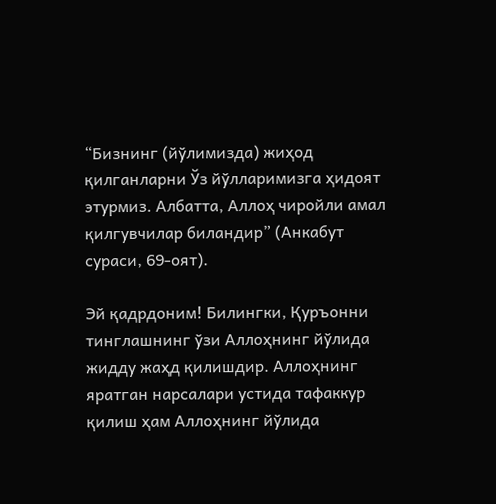“Бизнинг (йўлимизда) жиҳод қилганларни Ўз йўлларимизга ҳидоят этурмиз. Албатта, Аллоҳ чиройли амал қилгувчилар биландир” (Анкабут сураси, 69-оят).

Эй қадрдоним! Билингки, Қуръонни тинглашнинг ўзи Аллоҳнинг йўлида жидду жаҳд қилишдир. Аллоҳнинг яратган нарсалари устида тафаккур қилиш ҳам Аллоҳнинг йўлида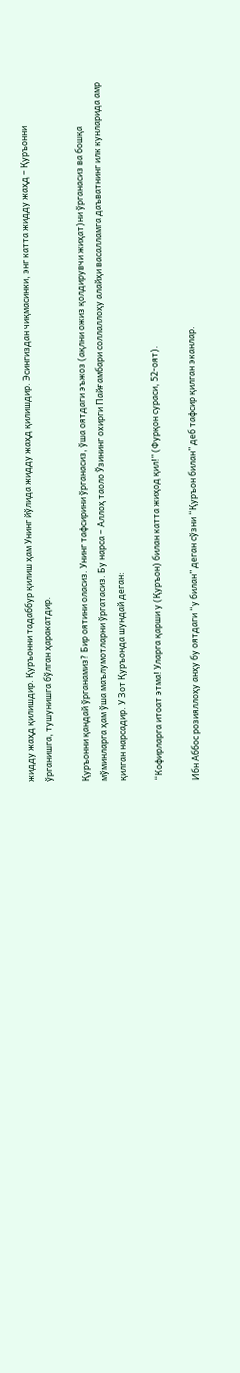жидду жаҳд қилишдир. Қуръонни тадаббур қилиш ҳам Унинг йўлида жидду жаҳд қилишдир. Эсингиздан чиқмасинки, энг катта жидду жаҳд – Қуръонни ўрганишга, тушунишга бўлган ҳаракатдир.

Қуръонни қандай ўрганамиз? Бир оятини оласиз. Унинг тафсирини ўрганасиз, ўша оятдаги эъжоз (ақлни ожиз қолдирувчи жиҳат)ни ўрганасиз ва бошқа мўминларга ҳам ўша маълумотларни ўргатасиз. Бу нарса – Аллоҳ таоло Ўзининг охирги Пайғамбари соллаллоҳу алайҳи васалламга даъватнинг илк кунларида амр қилган нарсадир. У Зот Қуръонда шундай деган:

“Кофирларга итоат этма! Уларга қарши у (Қуръон) билан катта жиҳод қил!” (Фурқон сураси, 52-оят).

Ибн Аббос розияллоҳу анҳу бу оятдаги “у билан” деган сўзни “Қуръон билан” деб тафсир қилган эканлар.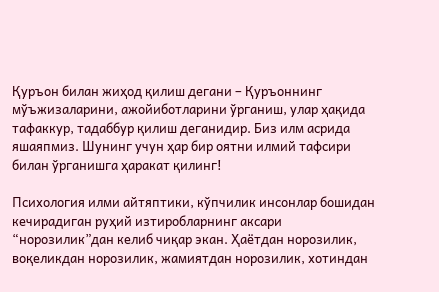Қуръон билан жиҳод қилиш дегани – Қуръоннинг мўъжизаларини, ажойиботларини ўрганиш, улар ҳақида тафаккур, тадаббур қилиш деганидир. Биз илм асрида яшаяпмиз. Шунинг учун ҳар бир оятни илмий тафсири билан ўрганишга ҳаракат қилинг!

Психология илми айтяптики, кўпчилик инсонлар бошидан кечирадиган руҳий изтиробларнинг аксари “норозилик”дан келиб чиқар экан. Ҳаётдан норозилик, воқеликдан норозилик, жамиятдан норозилик, хотиндан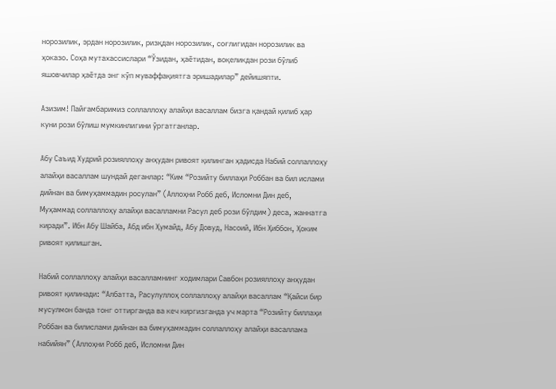норозилик, эрдан норозилик, ризқдан норозилик, соғлигидан норозилик ва ҳоказо. Соҳа мутахассислари “Ўзидан, ҳаётидан, воқеликдан рози бўлиб яшовчилар ҳаётда энг кўп муваффақиятга эришадилар” дейишяпти.

Азизим! Пайғамбаримиз соллаллоҳу алайҳи васаллам бизга қандай қилиб ҳар куни рози бўлиш мумкинлигини ўргатганлар.

Абу Саъид Худрий розияллоҳу анҳудан ривоят қилинган ҳадисда Набий соллаллоҳу алайҳи васаллам шундай деганлар: “Ким “Розийту биллаҳи Роббан ва бил ислами дийнан ва бимуҳаммадин росулан” (Аллоҳни Робб деб, Исломни Дин деб, Муҳаммад соллаллоҳу алайҳи васалламни Расул деб рози бўлдим) деса, жаннатга киради”. Ибн Абу Шайба, Абд ибн Ҳумайд, Абу Довуд, Насоий, Ибн Ҳиббон, Ҳоким ривоят қилишган.

Набий соллаллоҳу алайҳи васалламнинг ходимлари Савбон розияллоҳу анҳудан ривоят қилинади: “Албатта, Расулуллоҳ соллаллоҳу алайҳи васаллам “Қайси бир мусулмон банда тонг оттирганда ва кеч киргизганда уч марта “Розийту биллаҳи Роббан ва билислами дийнан ва бимуҳаммадин соллаллоҳу алайҳи васаллама набийян” (Аллоҳни Робб деб, Исломни Дин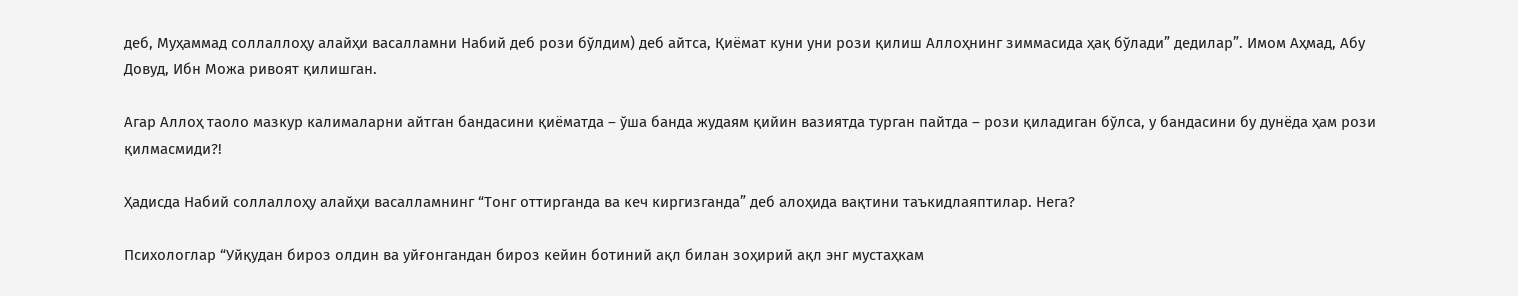деб, Муҳаммад соллаллоҳу алайҳи васалламни Набий деб рози бўлдим) деб айтса, Қиёмат куни уни рози қилиш Аллоҳнинг зиммасида ҳақ бўлади” дедилар”. Имом Аҳмад, Абу Довуд, Ибн Можа ривоят қилишган.

Агар Аллоҳ таоло мазкур калималарни айтган бандасини қиёматда – ўша банда жудаям қийин вазиятда турган пайтда – рози қиладиган бўлса, у бандасини бу дунёда ҳам рози қилмасмиди?!

Ҳадисда Набий соллаллоҳу алайҳи васалламнинг “Тонг оттирганда ва кеч киргизганда” деб алоҳида вақтини таъкидлаяптилар. Нега?

Психологлар “Уйқудан бироз олдин ва уйғонгандан бироз кейин ботиний ақл билан зоҳирий ақл энг мустаҳкам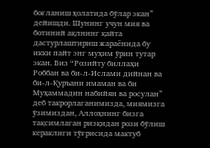боғланиш ҳолатида бўлар экан” дейишди. Шунинг учун мия ва ботиний ақлнинг қайта дастурлаштириш жараёнида бу икки пайт энг муҳим ўрин тутар экан. Биз “Розийту биллаҳи Роббан ва би-л-Ислами дийнан ва би-л-Қуръани имаман ва би Муҳаммадин набийян ва росулан” деб такрорлаганимизда, миямизга ўзимиздан, Аллоҳнинг бизга тақсимлаган ризқидан рози бўлиш кераклиги тўғрисида мактуб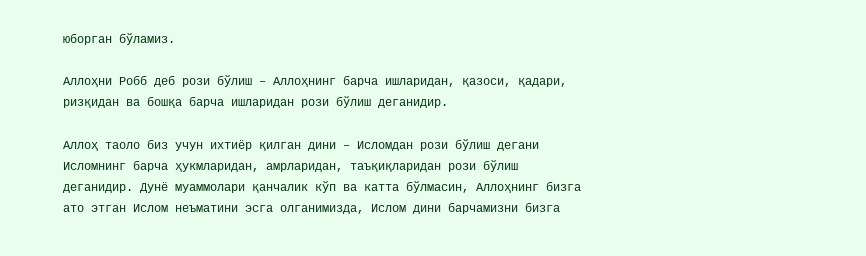юборган бўламиз.

Аллоҳни Робб деб рози бўлиш – Аллоҳнинг барча ишларидан, қазоси, қадари, ризқидан ва бошқа барча ишларидан рози бўлиш деганидир.

Аллоҳ таоло биз учун ихтиёр қилган дини – Исломдан рози бўлиш дегани Исломнинг барча ҳукмларидан, амрларидан, таъқиқларидан рози бўлиш деганидир. Дунё муаммолари қанчалик кўп ва катта бўлмасин, Аллоҳнинг бизга ато этган Ислом неъматини эсга олганимизда, Ислом дини барчамизни бизга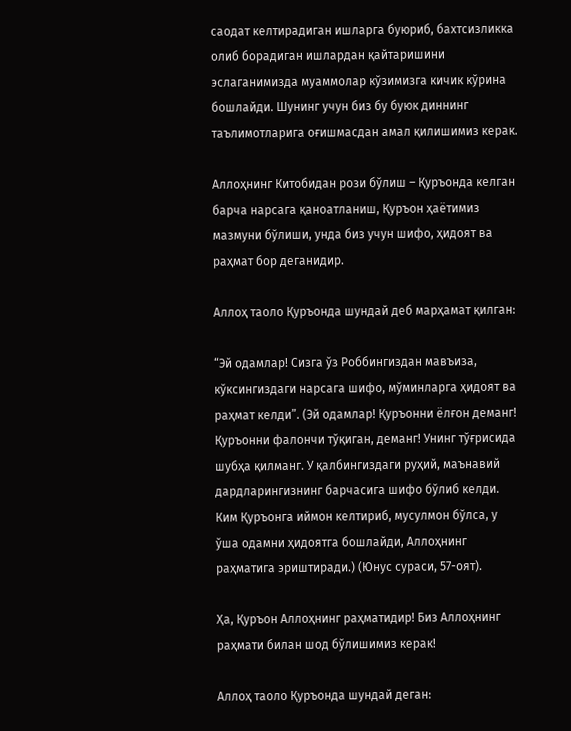саодат келтирадиган ишларга буюриб, бахтсизликка олиб борадиган ишлардан қайтаришини эслаганимизда муаммолар кўзимизга кичик кўрина бошлайди. Шунинг учун биз бу буюк диннинг таълимотларига оғишмасдан амал қилишимиз керак.

Аллоҳнинг Китобидан рози бўлиш – Қуръонда келган барча нарсага қаноатланиш, Қуръон ҳаётимиз мазмуни бўлиши, унда биз учун шифо, ҳидоят ва раҳмат бор деганидир.

Аллоҳ таоло Қуръонда шундай деб марҳамат қилган:

“Эй одамлар! Сизга ўз Роббингиздан мавъиза, кўксингиздаги нарсага шифо, мўминларга ҳидоят ва раҳмат келди”. (Эй одамлар! Қуръонни ёлғон деманг! Қуръонни фалончи тўқиган, деманг! Унинг тўғрисида шубҳа қилманг. У қалбингиздаги руҳий, маънавий дардларингизнинг барчасига шифо бўлиб келди. Ким Қуръонга иймон келтириб, мусулмон бўлса, у ўша одамни ҳидоятга бошлайди, Аллоҳнинг раҳматига эриштиради.) (Юнус сураси, 57-оят).

Ҳа, Қуръон Аллоҳнинг раҳматидир! Биз Аллоҳнинг раҳмати билан шод бўлишимиз керак!

Аллоҳ таоло Қуръонда шундай деган: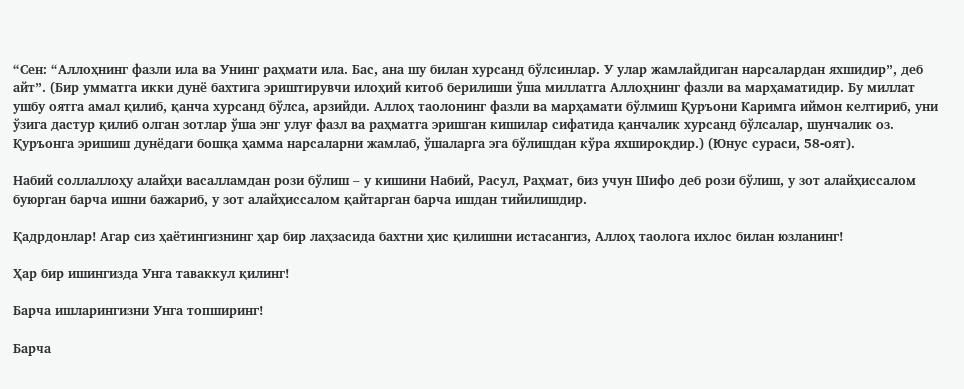“Сен: “Аллоҳнинг фазли ила ва Унинг раҳмати ила. Бас, ана шу билан хурсанд бўлсинлар. У улар жамлайдиган нарсалардан яхшидир”, деб айт”. (Бир умматга икки дунё бахтига эриштирувчи илоҳий китоб берилиши ўша миллатга Аллоҳнинг фазли ва марҳаматидир. Бу миллат ушбу оятга амал қилиб, қанча хурсанд бўлса, арзийди. Аллоҳ таолонинг фазли ва марҳамати бўлмиш Қуръони Каримга иймон келтириб, уни ўзига дастур қилиб олган зотлар ўша энг улуғ фазл ва раҳматга эришган кишилар сифатида қанчалик хурсанд бўлсалар, шунчалик оз. Қуръонга эришиш дунёдаги бошқа ҳамма нарсаларни жамлаб, ўшаларга эга бўлишдан кўра яхшироқдир.) (Юнус сураси, 58-оят).

Набий соллаллоҳу алайҳи васалламдан рози бўлиш – у кишини Набий, Расул, Раҳмат, биз учун Шифо деб рози бўлиш, у зот алайҳиссалом буюрган барча ишни бажариб, у зот алайҳиссалом қайтарган барча ишдан тийилишдир.

Қадрдонлар! Агар сиз ҳаётингизнинг ҳар бир лаҳзасида бахтни ҳис қилишни истасангиз, Аллоҳ таолога ихлос билан юзланинг!

Ҳар бир ишингизда Унга таваккул қилинг!

Барча ишларингизни Унга топширинг!

Барча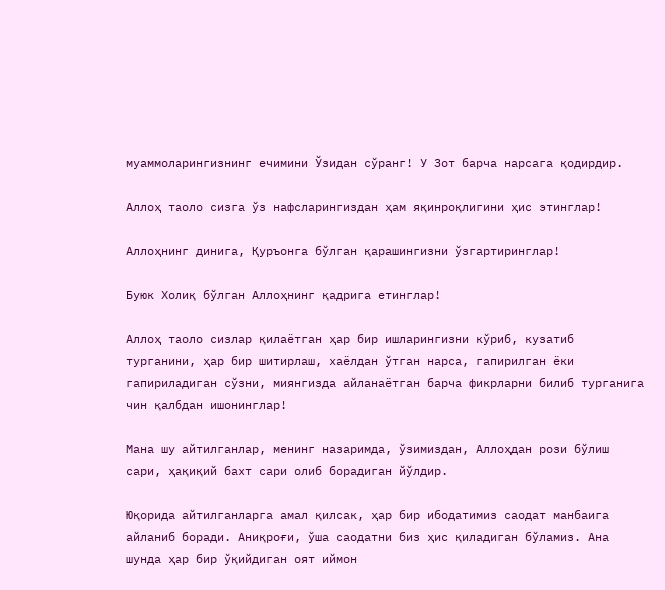муаммоларингизнинг ечимини Ўзидан сўранг! У Зот барча нарсага қодирдир.

Аллоҳ таоло сизга ўз нафсларингиздан ҳам яқинроқлигини ҳис этинглар!

Аллоҳнинг динига, Қуръонга бўлган қарашингизни ўзгартиринглар!

Буюк Холиқ бўлган Аллоҳнинг қадрига етинглар!

Аллоҳ таоло сизлар қилаётган ҳар бир ишларингизни кўриб, кузатиб турганини, ҳар бир шитирлаш, хаёлдан ўтган нарса, гапирилган ёки гапириладиган сўзни, миянгизда айланаётган барча фикрларни билиб турганига чин қалбдан ишонинглар!

Мана шу айтилганлар, менинг назаримда, ўзимиздан, Аллоҳдан рози бўлиш сари, ҳақиқий бахт сари олиб борадиган йўлдир.

Юқорида айтилганларга амал қилсак, ҳар бир ибодатимиз саодат манбаига айланиб боради. Аниқроғи, ўша саодатни биз ҳис қиладиган бўламиз. Ана шунда ҳар бир ўқийдиган оят иймон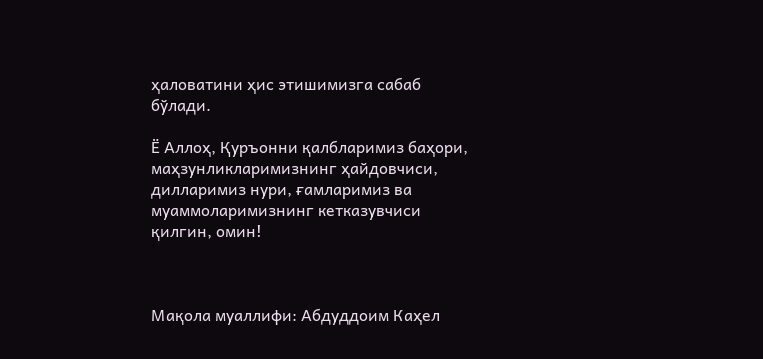ҳаловатини ҳис этишимизга сабаб бўлади.

Ё Аллоҳ, Қуръонни қалбларимиз баҳори, маҳзунликларимизнинг ҳайдовчиси, дилларимиз нури, ғамларимиз ва муаммоларимизнинг кетказувчиси қилгин, омин!



Мақола муаллифи: Абдуддоим Каҳел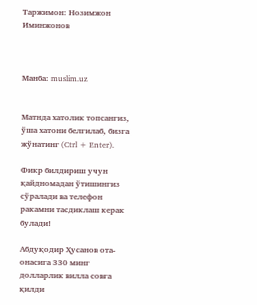Таржимон: Нозимжон Иминжонов



Манба: muslim.uz


Матнда хатолик топсангиз, ўша хатони белгилаб, бизга жўнатинг (Ctrl + Enter).

Фикр билдириш учун қайдномадан ўтишингиз сўралади ва телефон ракамни тасдиклаш керак булади!

Абдуқодир Ҳусанов ота-онасига 330 минг долларлик вилла совға қилди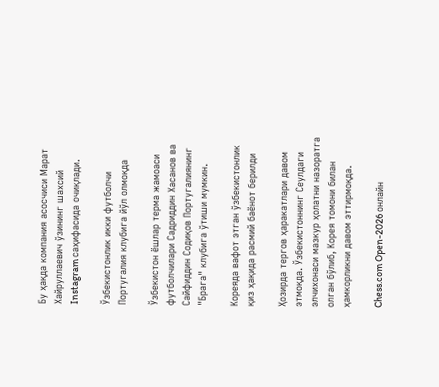Бу ҳақда компания асосчиси Марат Хайруллаевич ўзининг шахсий Instagram саҳифасида очиқлади.

Ўзбекистонлик икки футболчи Португалия клубига йўл олмоқда

Ўзбекистон ёшлар терма жамоаси футболчилари Садриддин Хасанов ва Сайфиддин Содиқов Португалиянинг "Брага" клубига ўтиши мумкин.

Кореяда вафот этган ўзбекистонлик қиз ҳақида расмий баёнот берилди

Ҳозирда тергов ҳаракатлари давом этмоқда. Ўзбекистоннинг Сеулдаги элчихонаси мазкур ҳолатни назоратга олган бўлиб, Корея томони билан ҳамкорликни давом эттирмоқда.

Chess.com Open-2026 онлайн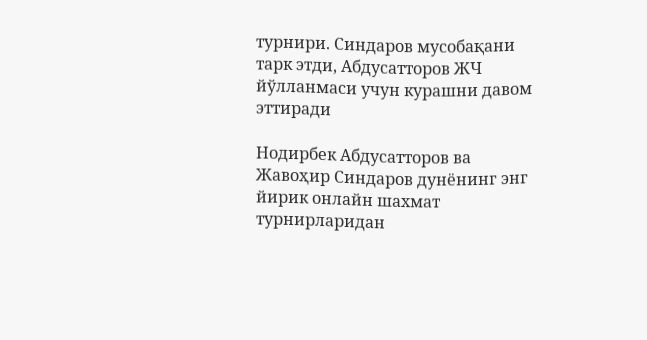турнири. Синдаров мусобақани тарк этди, Абдусатторов ЖЧ йўлланмаси учун курашни давом эттиради

Нодирбек Абдусатторов ва Жавоҳир Синдаров дунёнинг энг йирик онлайн шахмат турнирларидан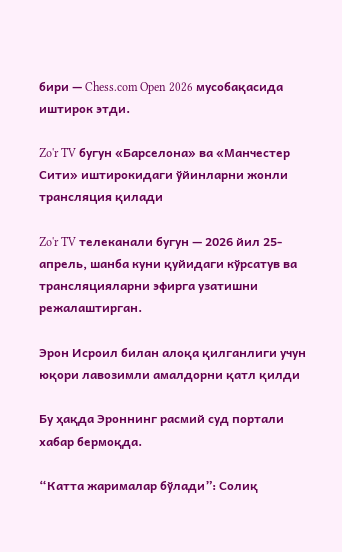бири — Chess.com Open 2026 мусобақасида иштирок этди.

Zo'r TV бугун «Барселона» ва «Манчестер Сити» иштирокидаги ўйинларни жонли трансляция қилади

Zo'r TV телеканали бугун — 2026 йил 25-апрель, шанба куни қуйидаги кўрсатув ва трансляцияларни эфирга узатишни режалаштирган.

Эрон Исроил билан алоқа қилганлиги учун юқори лавозимли амалдорни қатл қилди

Бу ҳақда Эроннинг расмий суд портали хабар бермоқда.

“Катта жарималар бўлади”: Солиқ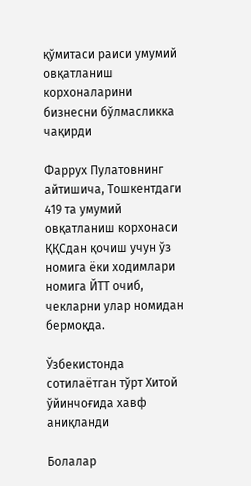қўмитаси раиси умумий овқатланиш корхоналарини бизнесни бўлмасликка чақирди

Фаррух Пулатовнинг айтишича, Тошкентдаги 419 та умумий овқатланиш корхонаси ҚҚСдан қочиш учун ўз номига ёки ходимлари номига ЙТТ очиб, чекларни улар номидан бермоқда.

Ўзбекистонда сотилаётган тўрт Хитой ўйинчоғида хавф аниқланди

Болалар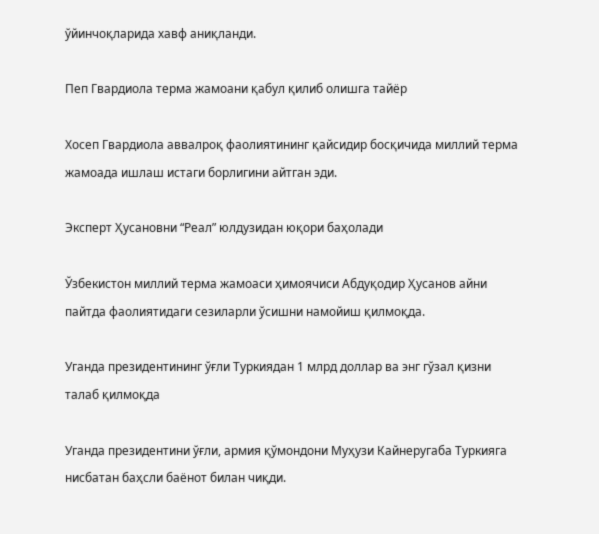ўйинчоқларида хавф аниқланди.

Пеп Гвардиола терма жамоани қабул қилиб олишга тайёр

Хосеп Гвардиола аввалроқ фаолиятининг қайсидир босқичида миллий терма жамоада ишлаш истаги борлигини айтган эди.

Эксперт Ҳусановни “Реал” юлдузидан юқори баҳолади

Ўзбекистон миллий терма жамоаси ҳимоячиси Абдуқодир Ҳусанов айни пайтда фаолиятидаги сезиларли ўсишни намойиш қилмоқда.

Уганда президентининг ўғли Туркиядан 1 млрд доллар ва энг гўзал қизни талаб қилмоқда

Уганда президентини ўғли, армия қўмондони Муҳузи Кайнеругаба Туркияга нисбатан баҳсли баёнот билан чиқди.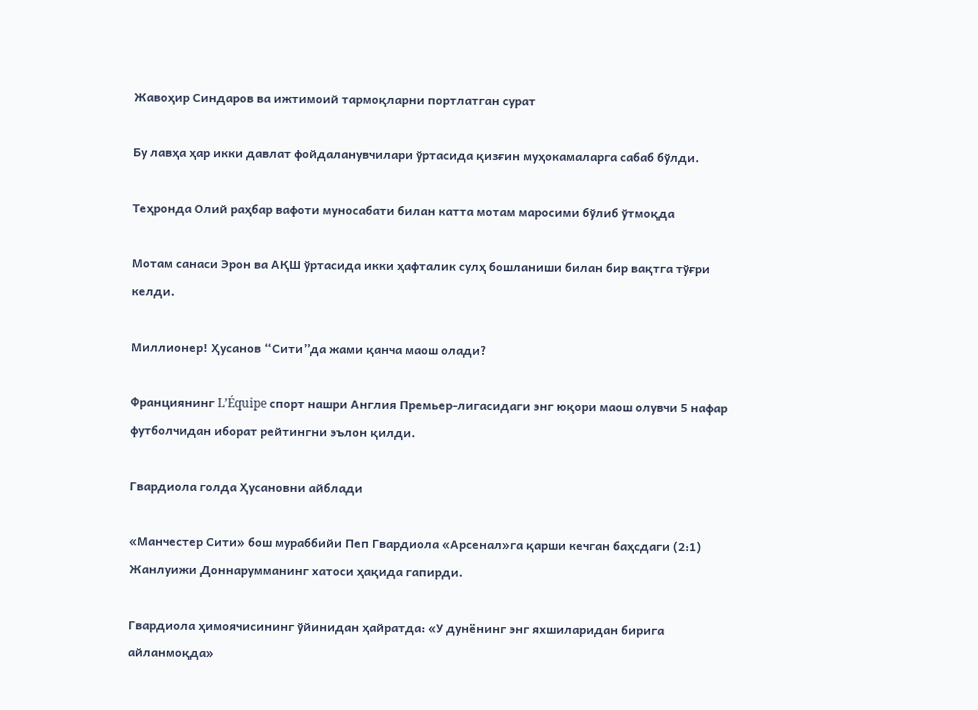Жавоҳир Синдаров ва ижтимоий тармоқларни портлатган сурат

Бу лавҳа ҳар икки давлат фойдаланувчилари ўртасида қизғин муҳокамаларга сабаб бўлди.

Теҳронда Олий раҳбар вафоти муносабати билан катта мотам маросими бўлиб ўтмоқда

Мотам санаси Эрон ва АҚШ ўртасида икки ҳафталик сулҳ бошланиши билан бир вақтга тўғри келди.

Миллионер! Ҳусанов “Сити”да жами қанча маош олади?

Франциянинг L’Équipe спорт нашри Англия Премьер-лигасидаги энг юқори маош олувчи 5 нафар футболчидан иборат рейтингни эълон қилди.

Гвардиола голда Ҳусановни айблади

«Манчестер Сити» бош мураббийи Пеп Гвардиола «Арсенал»га қарши кечган баҳсдаги (2:1) Жанлуижи Доннарумманинг хатоси ҳақида гапирди.

Гвардиола ҳимоячисининг ўйинидан ҳайратда: «У дунёнинг энг яхшиларидан бирига айланмоқда»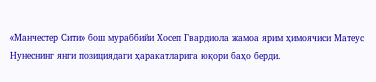«Манчестер Сити» бош мураббийи Хосеп Гвардиола жамоа ярим ҳимоячиси Матеус Нунеснинг янги позициядаги ҳаракатларига юқори баҳо берди.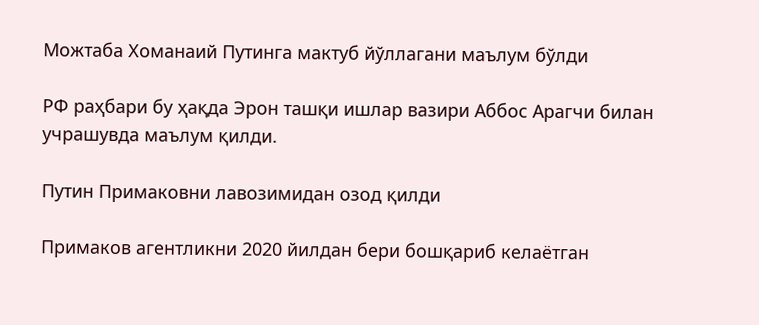Можтаба Хоманаий Путинга мактуб йўллагани маълум бўлди

РФ раҳбари бу ҳақда Эрон ташқи ишлар вазири Аббос Арагчи билан учрашувда маълум қилди.

Путин Примаковни лавозимидан озод қилди

Примаков агентликни 2020 йилдан бери бошқариб келаётган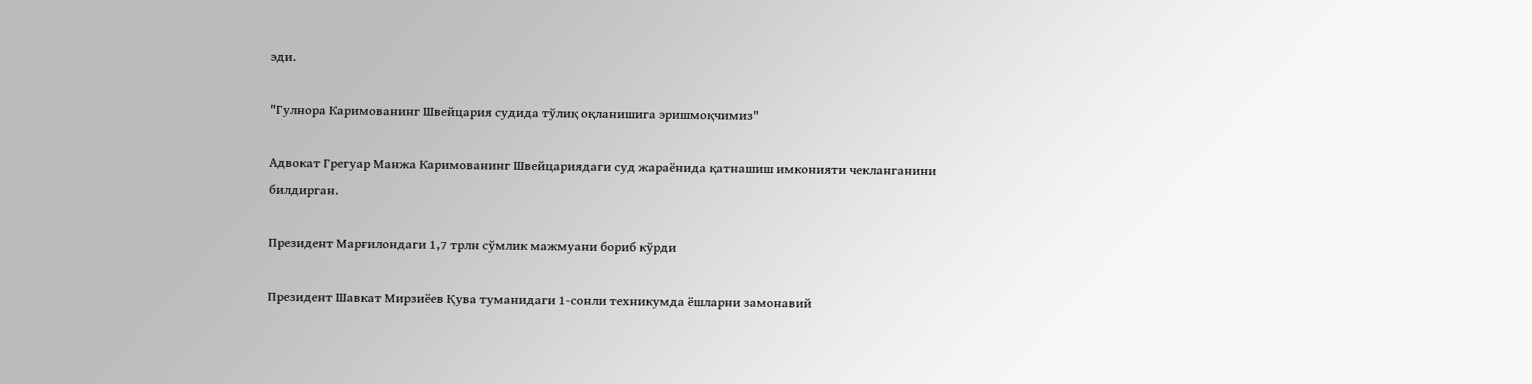эди.

"Гулнора Каримованинг Швейцария судида тўлиқ оқланишига эришмоқчимиз"

Адвокат Грегуар Манжа Каримованинг Швейцариядаги суд жараёнида қатнашиш имконияти чекланганини билдирган.

Президент Марғилондаги 1,7 трлн сўмлик мажмуани бориб кўрди

Президент Шавкат Мирзиёев Қува туманидаги 1-сонли техникумда ёшларни замонавий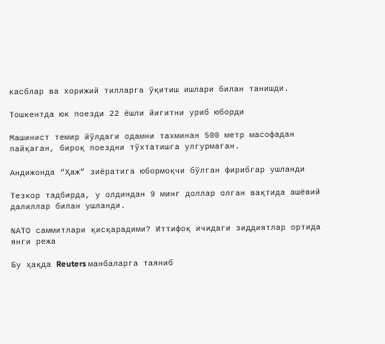касблар ва хорижий тилларга ўқитиш ишлари билан танишди.

Тошкентда юк поезди 22 ёшли йигитни уриб юборди

Машинист темир йўлдаги одамни тахминан 500 метр масофадан пайқаган, бироқ поездни тўхтатишга улгурмаган.

Андижонда “Ҳаж” зиёратига юбормоқчи бўлган фирибгар ушланди

Тезкор тадбирда, у олдиндан 9 минг доллар олган вақтида ашёвий далиллар билан ушланди.

NАТО саммитлари қисқарадими? Иттифоқ ичидаги зиддиятлар ортида янги режа

Бу ҳақда Reuters манбаларга таяниб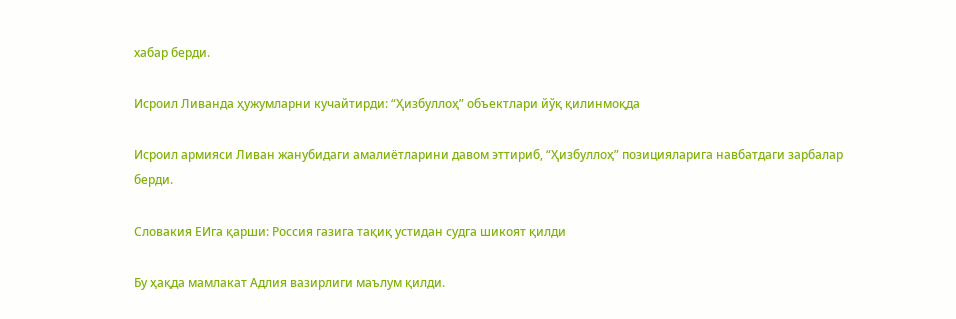хабар берди.

Исроил Ливанда ҳужумларни кучайтирди: “Ҳизбуллоҳ” объектлари йўқ қилинмоқда

Исроил армияси Ливан жанубидаги амалиётларини давом эттириб, “Ҳизбуллоҳ” позицияларига навбатдаги зарбалар берди.

Словакия ЕИга қарши: Россия газига тақиқ устидан судга шикоят қилди

Бу ҳақда мамлакат Адлия вазирлиги маълум қилди.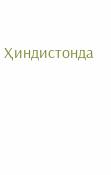Ҳиндистонда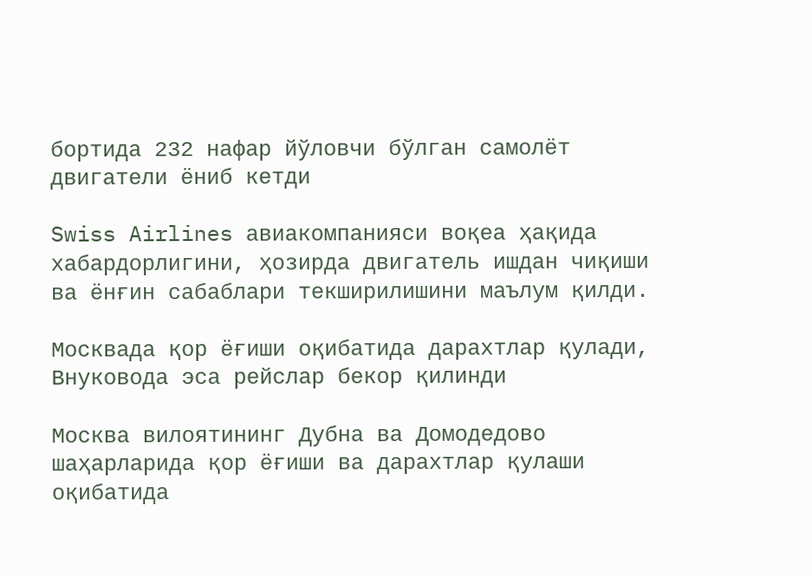бортида 232 нафар йўловчи бўлган самолёт двигатели ёниб кетди

Swiss Airlines авиакомпанияси воқеа ҳақида хабардорлигини, ҳозирда двигатель ишдан чиқиши ва ёнғин сабаблари текширилишини маълум қилди.

Москвада қор ёғиши оқибатида дарахтлар қулади, Внуковода эса рейслар бекор қилинди

Москва вилоятининг Дубна ва Домодедово шаҳарларида қор ёғиши ва дарахтлар қулаши оқибатида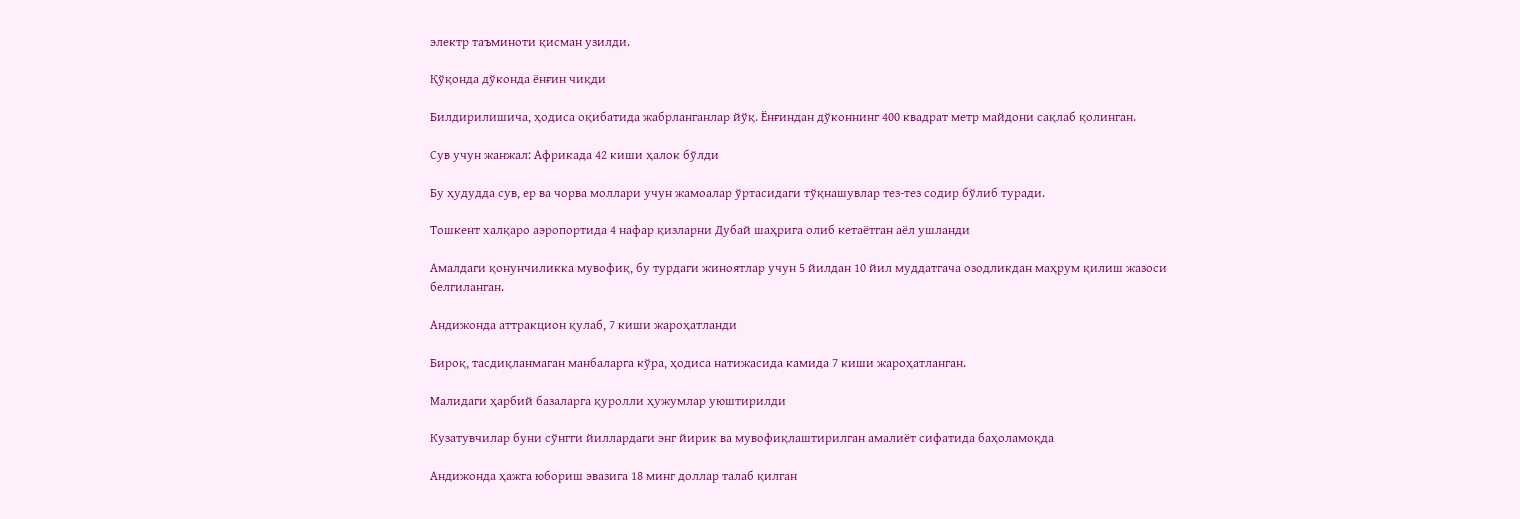электр таъминоти қисман узилди.

Қўқонда дўконда ёнғин чиқди

Билдирилишича, ҳодиса оқибатида жабрланганлар йўқ. Ёнғиндан дўконнинг 400 квадрат метр майдони сақлаб қолинган.

Сув учун жанжал: Африкада 42 киши ҳалок бўлди

Бу ҳудудда сув, ер ва чорва моллари учун жамоалар ўртасидаги тўқнашувлар тез-тез содир бўлиб туради.

Тошкент халқаро аэропортида 4 нафар қизларни Дубай шаҳрига олиб кетаётган аёл ушланди

Амалдаги қонунчиликка мувофиқ, бу турдаги жиноятлар учун 5 йилдан 10 йил муддатгача озодликдан маҳрум қилиш жазоси белгиланган.

Андижонда аттракцион қулаб, 7 киши жароҳатланди

Бироқ, тасдиқланмаган манбаларга кўра, ҳодиса натижасида камида 7 киши жароҳатланган.

Малидаги ҳарбий базаларга қуролли ҳужумлар уюштирилди

Кузатувчилар буни сўнгги йиллардаги энг йирик ва мувофиқлаштирилган амалиёт сифатида баҳоламоқда

Андижонда ҳажга юбориш эвазига 18 минг доллар талаб қилган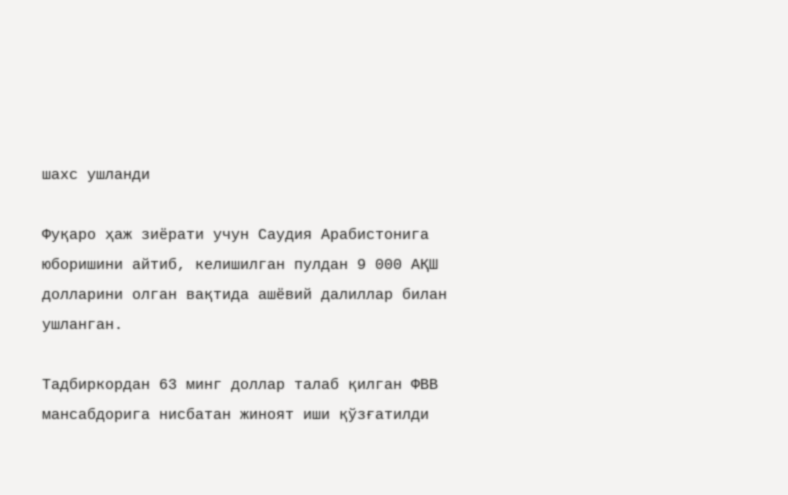шахс ушланди

Фуқаро ҳаж зиёрати учун Саудия Арабистонига юборишини айтиб, келишилган пулдан 9 000 АҚШ долларини олган вақтида ашёвий далиллар билан ушланган.

Тадбиркордан 63 минг доллар талаб қилган ФВВ мансабдорига нисбатан жиноят иши қўзғатилди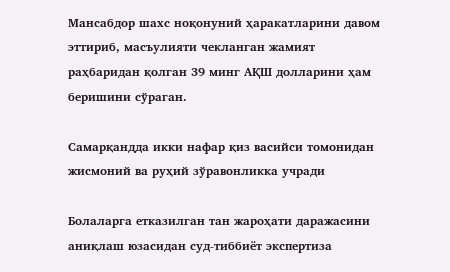Мансабдор шахс ноқонуний ҳаракатларини давом эттириб, масъулияти чекланган жамият раҳбаридан қолган 39 минг АҚШ долларини ҳам беришини сўраган.

Самарқандда икки нафар қиз васийси томонидан жисмоний ва руҳий зўравонликка учради

Болаларга етказилган тан жароҳати даражасини аниқлаш юзасидан суд-тиббиёт экспертиза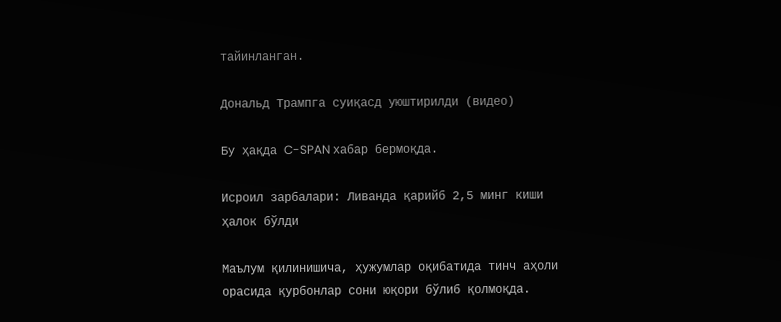тайинланган.

Дональд Трампга суиқасд уюштирилди (видео)

Бу ҳақда C-SPAN хабар бермоқда.

Исроил зарбалари: Ливанда қарийб 2,5 минг киши ҳалок бўлди

Маълум қилинишича, ҳужумлар оқибатида тинч аҳоли орасида қурбонлар сони юқори бўлиб қолмоқда.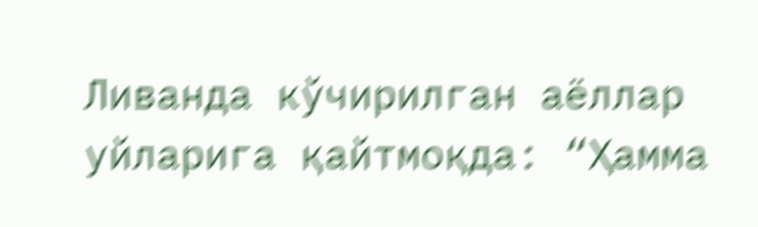Ливанда кўчирилган аёллар уйларига қайтмоқда: “Ҳамма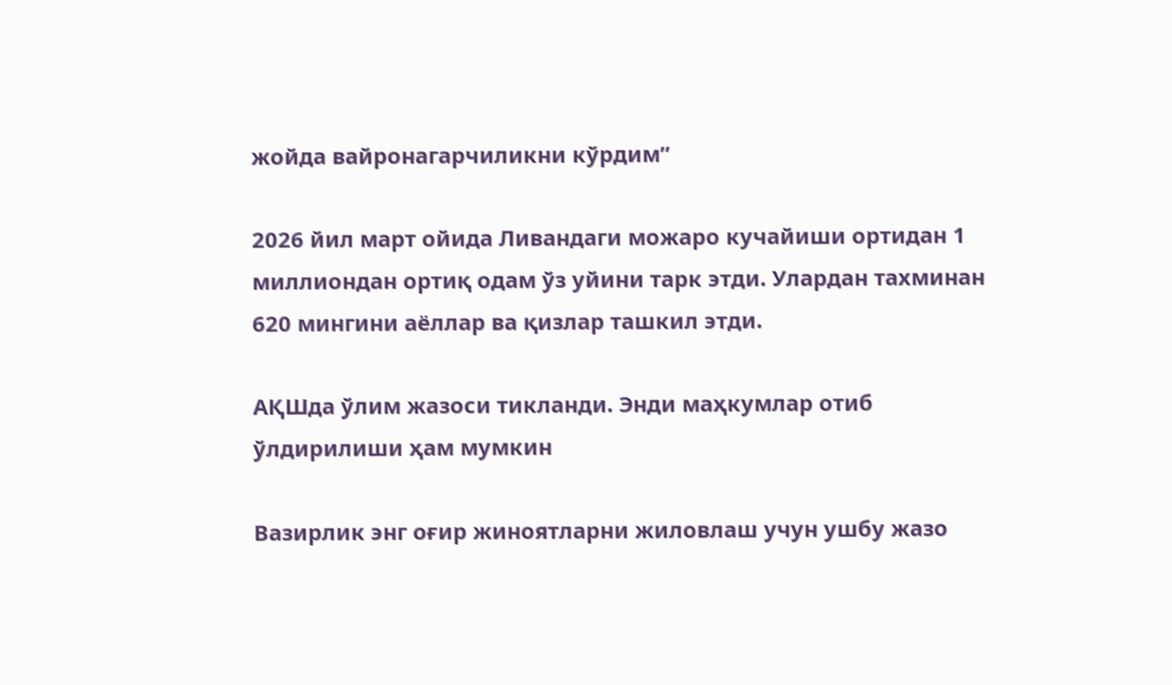жойда вайронагарчиликни кўрдим”

2026 йил март ойида Ливандаги можаро кучайиши ортидан 1 миллиондан ортиқ одам ўз уйини тарк этди. Улардан тахминан 620 мингини аёллар ва қизлар ташкил этди.

АҚШда ўлим жазоси тикланди. Энди маҳкумлар отиб ўлдирилиши ҳам мумкин

Вазирлик энг оғир жиноятларни жиловлаш учун ушбу жазо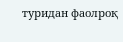туридан фаолроқ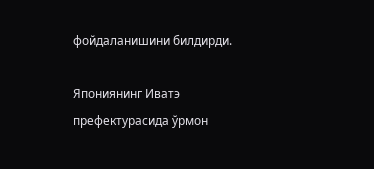фойдаланишини билдирди.

Япониянинг Иватэ префектурасида ўрмон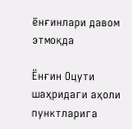ёнғинлари давом этмоқда

Ёнғин Оцути шаҳридаги аҳоли пунктларига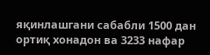яқинлашгани сабабли 1500 дан ортиқ хонадон ва 3233 нафар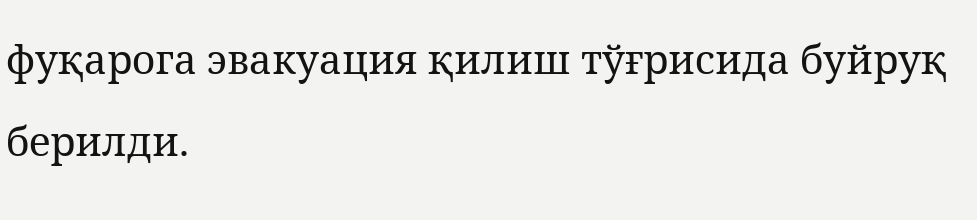фуқарога эвакуация қилиш тўғрисида буйруқ берилди.